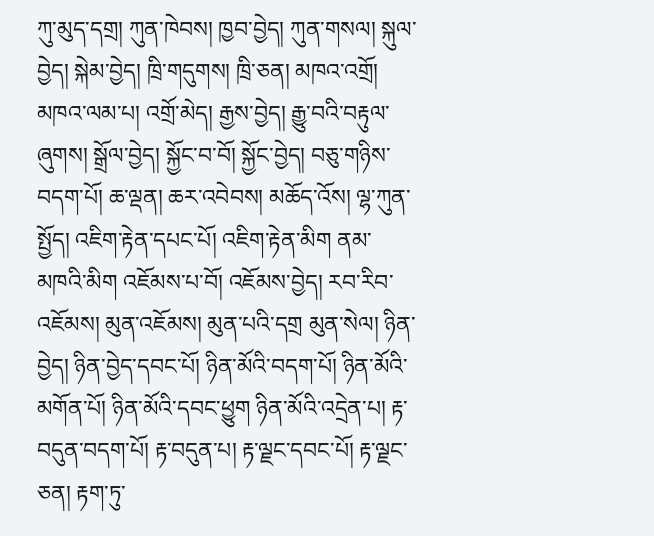ཀུ་མུད་དགྲ། ཀུན་ཁེབས། ཁྱབ་བྱེད། ཀུན་གསལ། སྐུལ་བྱེད། སྐེམ་བྱེད། ཁྲི་གདུགས། ཁྲི་ཅན། མཁའ་འགྲོ། མཁའ་ལམ་པ། འགྲོ་མེད། རྒྱས་བྱེད། རྒྱུ་བའི་བརྟུལ་ཞུགས། སྒྲོལ་བྱེད། སྐྱོང་བ་བོ། སྐྱོང་བྱེད། བཅུ་གཉིས་བདག་པོ། ཆ་ལྡན། ཆར་འབེབས། མཆོད་འོས། ལྷ་ཀུན་སྤྱོད། འཇིག་རྟེན་དཔང་པོ། འཇིག་རྟེན་མིག ནམ་མཁའི་མིག འཇོམས་པ་བོ། འཇོམས་བྱེད། རབ་རིབ་འཇོམས། མུན་འཇོམས། མུན་པའི་དགྲ མུན་སེལ། ཉིན་བྱེད། ཉིན་བྱེད་དབང་པོ། ཉིན་མོའི་བདག་པོ། ཉིན་མོའི་མགོན་པོ། ཉིན་མོའི་དབང་ཕྱུག ཉིན་མོའི་འདྲེན་པ། རྟ་བདུན་བདག་པོ། རྟ་བདུན་པ། རྟ་ལྗང་དབང་པོ། རྟ་ལྗང་ཅན། རྟག་ཏུ་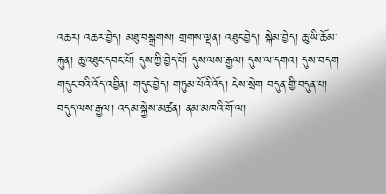འཆར། འཆར་བྱེད། མཐུ་བསྒྲགས། གྲགས་ལྡན། འཐུང་བྱེད། སྐེམ་བྱེད། ཆུ་ཡི་ཆོམ་རྐུན། ཆུ་འཐུང་དབང་པོ། དུས་ཀྱི་བྱེད་པོ། དུས་ལས་རྒྱལ། དུས་ལ་དགའ། དུས་བདག གདུང་བའི་འོད་འབྱིན། གདུང་བྱེད། གཏུམ་པོའི་འོད། ངེས་སྲེག བདུན་གྱི་བདུན་པ། བདུད་ལས་རྒྱལ། འདམ་སྐྱེས་མཚན། ནམ་མཁའི་གོ་ལ།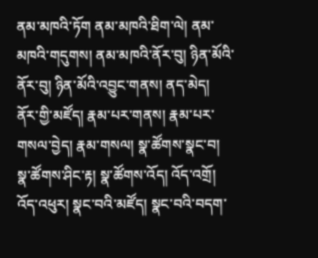ནམ་མཁའི་ཏོག ནམ་མཁའི་ཐིག་ལེ། ནམ་མཁའི་གདུགས། ནམ་མཁའི་ནོར་བུ། ཉིན་མོའི་ནོར་བུ། ཉིན་མོའི་འབྱུང་གནས། ནད་མེད། ནོར་གྱི་མཛོད། རྣམ་པར་གནས། རྣམ་པར་གསལ་བྱེད། རྣམ་གསལ། སྣ་ཚོགས་སྣང་བ། སྣ་ཚོགས་ཤིང་རྟ། སྣ་ཚོགས་འོད། འོད་འགྲོ། འོད་འཕུར། སྣང་བའི་མཛོད། སྣང་བའི་བདག་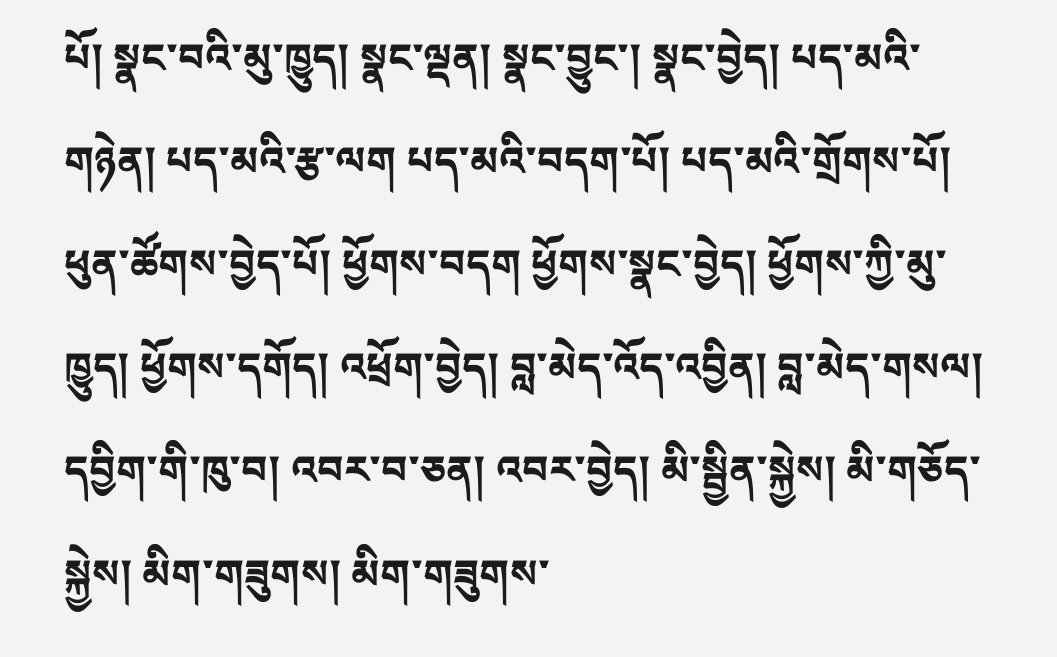པོ། སྣང་བའི་མུ་ཁྱུད། སྣང་ལྡན། སྣང་བྱུང་། སྣང་བྱེད། པད་མའི་གཉེན། པད་མའི་རྩ་ལག པད་མའི་བདག་པོ། པད་མའི་གྲོགས་པོ། ཕུན་ཚོགས་བྱེད་པོ། ཕྱོགས་བདག ཕྱོགས་སྣང་བྱེད། ཕྱོགས་ཀྱི་མུ་ཁྱུད། ཕྱོགས་དགོད། འཕྲོག་བྱེད། བླ་མེད་འོད་འབྱིན། བླ་མེད་གསལ། དབྱིག་གི་ཁུ་བ། འབར་བ་ཅན། འབར་བྱེད། མི་སྦྱིན་སྐྱེས། མི་གཅོད་སྐྱེས། མིག་གཟུགས། མིག་གཟུགས་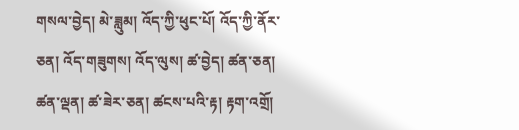གསལ་བྱེད། མེ་ཟླུམ། འོད་ཀྱི་ཕུང་པོ། འོད་ཀྱི་ནོར་ཅན། འོད་གཟུགས། འོད་ལུས། ཚ་བྱེད། ཚན་ཅན། ཚན་ལྡན། ཚ་ཟེར་ཅན། ཚངས་པའི་རྟ། རྟག་འགྲོ།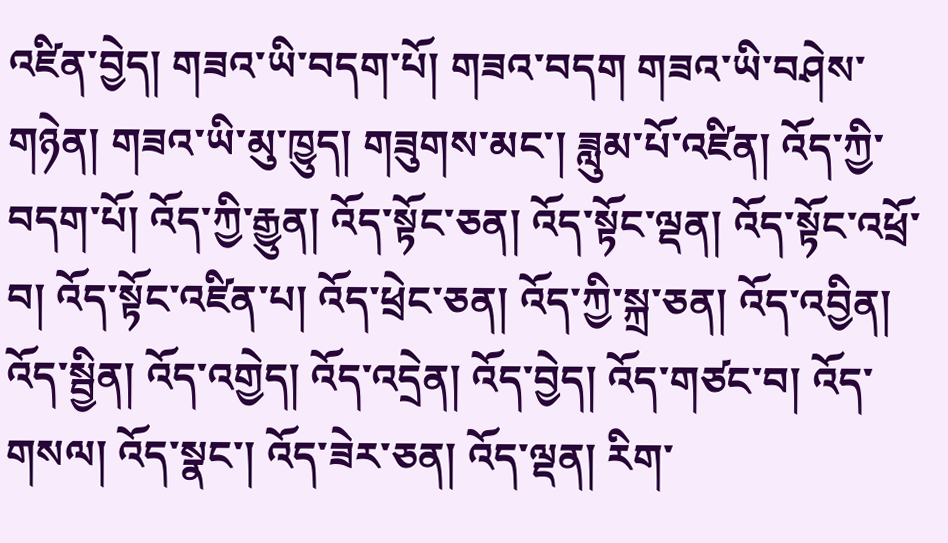འཛིན་བྱེད། གཟའ་ཡི་བདག་པོ། གཟའ་བདག གཟའ་ཡི་བཤེས་གཉེན། གཟའ་ཡི་མུ་ཁྱུད། གཟུགས་མང་། ཟླུམ་པོ་འཛིན། འོད་ཀྱི་བདག་པོ། འོད་ཀྱི་རྒྱུན། འོད་སྟོང་ཅན། འོད་སྟོང་ལྡན། འོད་སྟོང་འཕྲོ་བ། འོད་སྟོང་འཛིན་པ། འོད་ཕྲེང་ཅན། འོད་ཀྱི་སྐྲ་ཅན། འོད་འབྱིན། འོད་སྦྱིན། འོད་འགྱེད། འོད་འདྲེན། འོད་བྱེད། འོད་གཙང་བ། འོད་གསལ། འོད་སྣང་། འོད་ཟེར་ཅན། འོད་ལྡན། རིག་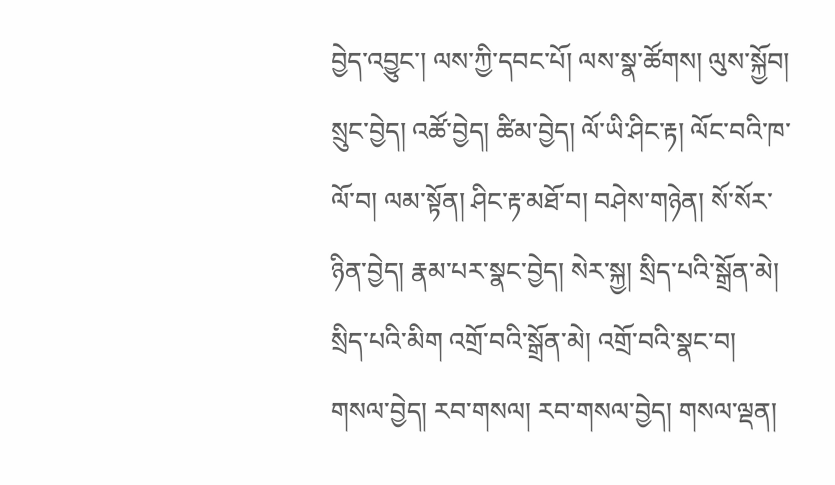བྱེད་འབྱུང་། ལས་ཀྱི་དབང་པོ། ལས་སྣ་ཚོགས། ལུས་སྐྱོབ། སྲུང་བྱེད། འཚོ་བྱེད། ཚིམ་བྱེད། ལོ་ཡི་ཤིང་རྟ། ལོང་བའི་ཁ་ལོ་བ། ལམ་སྟོན། ཤིང་རྟ་མཐོ་བ། བཤེས་གཉེན། སོ་སོར་ཉིན་བྱེད། རྣམ་པར་སྣང་བྱེད། སེར་སྐྱ། སྲིད་པའི་སྒྲོན་མེ། སྲིད་པའི་མིག འགྲོ་བའི་སྒྲོན་མེ། འགྲོ་བའི་སྣང་བ། གསལ་བྱེད། རབ་གསལ། རབ་གསལ་བྱེད། གསལ་ལྡན།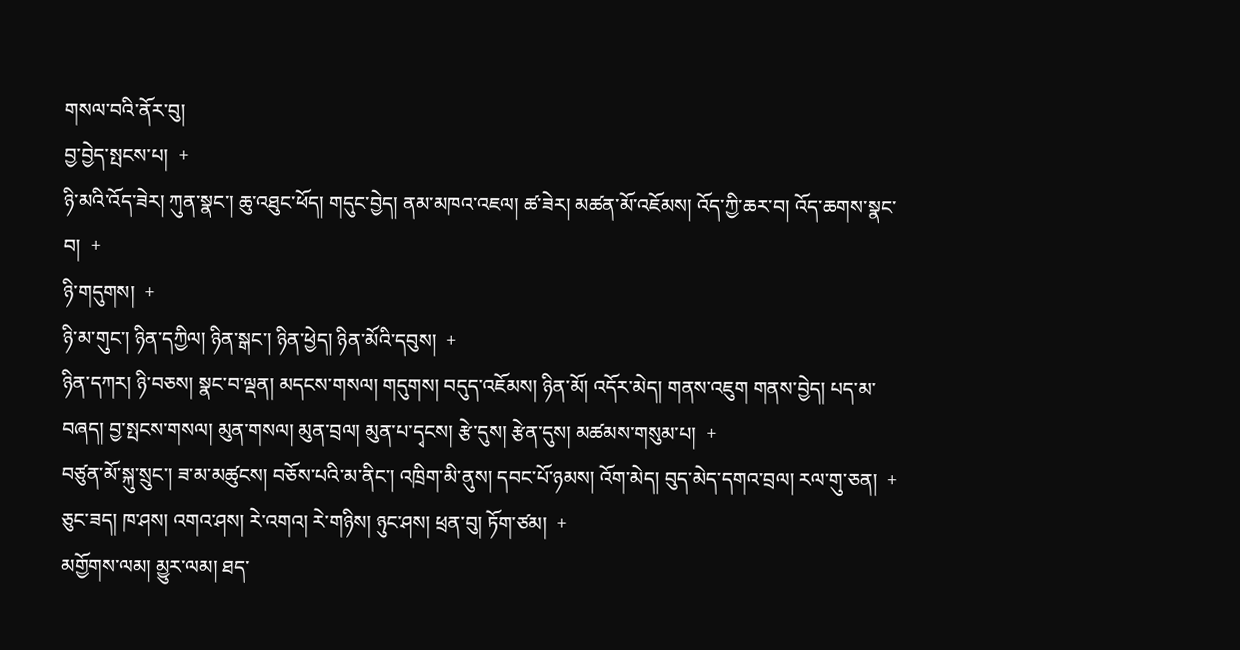གསལ་བའི་ནོར་བུ།
བྱ་བྱེད་སྤངས་པ།  +
ཉི་མའི་འོད་ཟེར། ཀུན་སྣང་། ཆུ་འཐུང་ཕོད། གདུང་བྱེད། ནམ་མཁའ་འཇལ། ཚ་ཟེར། མཚན་མོ་འཇོམས། འོད་ཀྱི་ཆར་བ། འོད་ཆགས་སྣང་བ།  +
ཉི་གདུགས།  +
ཉི་མ་གུང་། ཉིན་དཀྱིལ། ཉིན་སྒང་། ཉིན་ཕྱེད། ཉིན་མོའི་དབུས།  +
ཉིན་དཀར། ཉི་བཅས། སྣང་བ་ལྡན། མདངས་གསལ། གདུགས། བདུད་འཇོམས། ཉིན་མོ། འདོར་མེད། གནས་འཇུག གནས་བྱེད། པད་མ་བཞད། བྱ་སྤངས་གསལ། མུན་གསལ། མུན་བྲལ། མུན་པ་དྭངས། རྩེ་དུས། རྩེན་དུས། མཚམས་གསུམ་པ།  +
བཙུན་མོ་སྐུ་སྲུང་། ཟ་མ་མཚུངས། བཅོས་པའི་མ་ནིང་། འཁྲིག་མི་ནུས། དབང་པོ་ཉམས། འོག་མེད། བུད་མེད་དགའ་བྲལ། རལ་གུ་ཅན།  +
ཅུང་ཟད། ཁ་ཤས། འགའ་ཤས། རེ་འགའ། རེ་གཉིས། ཉུང་ཤས། ཕྲན་བུ། ཏོག་ཙམ།  +
མགྱོགས་ལམ། མྱུར་ལམ། ཐད་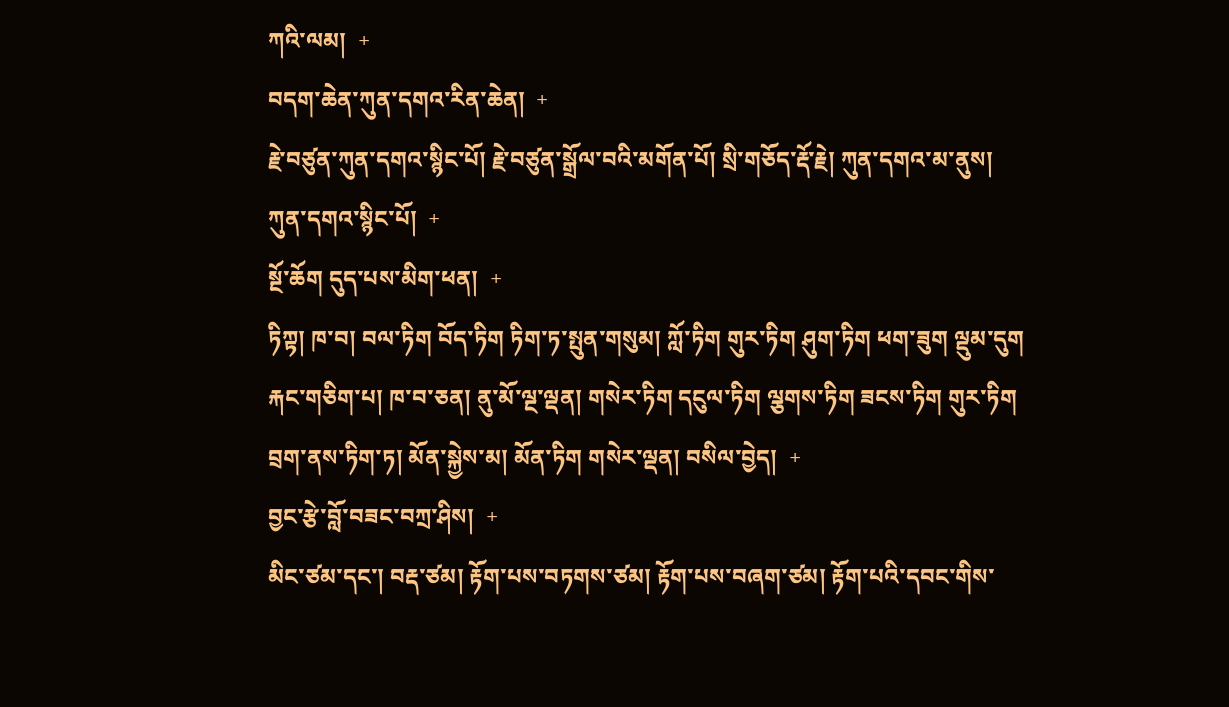ཀའི་ལམ།  +
བདག་ཆེན་ཀུན་དགའ་རིན་ཆེན།  +
རྗེ་བཙུན་ཀུན་དགའ་སྙིང་པོ། རྗེ་བཙུན་སྒྲོལ་བའི་མགོན་པོ། སྲི་གཅོད་རྡོ་རྗེ། ཀུན་དགའ་མ་ནུས། ཀུན་དགའ་སྙིང་པོ།  +
སྔོ་ཆོག དུད་པས་མིག་ཕན།  +
ཏིཀྟ། ཁ་བ། བལ་ཏིག བོད་ཏིག ཏིག་ཏ་སྤུན་གསུམ། ཀློ་ཏིག གུར་ཏིག ཤུག་ཏིག ཕག་ཟུག ལྡུམ་དུག རྐང་གཅིག་པ། ཁ་བ་ཅན། ནུ་མོ་ལྔ་ལྡན། གསེར་ཏིག དངུལ་ཏིག ལྕགས་ཏིག ཟངས་ཏིག གུར་ཏིག བྲག་ནས་ཏིག་ཏ། མོན་སྐྱེས་མ། མོན་ཏིག གསེར་ལྡན། བསིལ་བྱེད།  +
བྱང་རྩེ་བློ་བཟང་བཀྲ་ཤིས།  +
མིང་ཙམ་དང་། བརྡ་ཙམ། རྟོག་པས་བཏགས་ཙམ། རྟོག་པས་བཞག་ཙམ། རྟོག་པའི་དབང་གིས་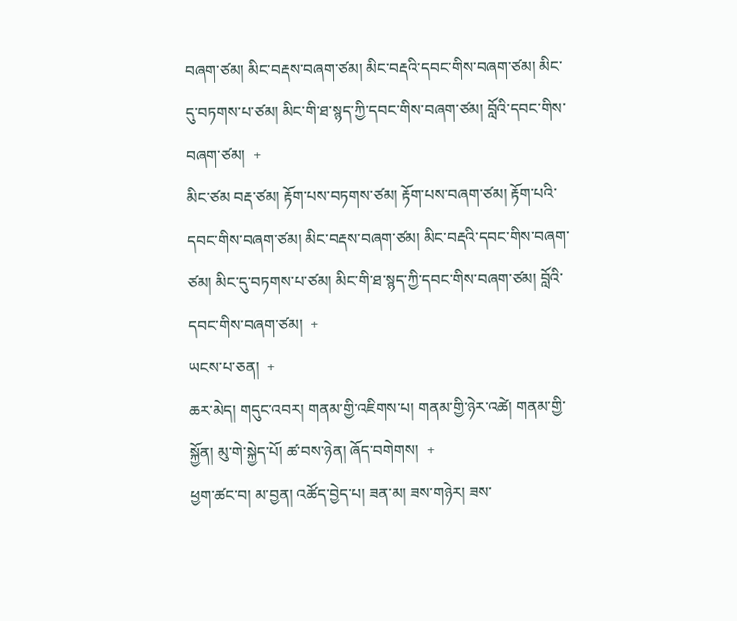བཞག་ཙམ། མིང་བརྡས་བཞག་ཙམ། མིང་བརྡའི་དབང་གིས་བཞག་ཙམ། མིང་དུ་བཏགས་པ་ཙམ། མིང་གི་ཐ་སྙད་ཀྱི་དབང་གིས་བཞག་ཙམ། བློའི་དབང་གིས་བཞག་ཙམ།  +
མིང་ཙམ བརྡ་ཙམ། རྟོག་པས་བཏགས་ཙམ། རྟོག་པས་བཞག་ཙམ། རྟོག་པའི་དབང་གིས་བཞག་ཙམ། མིང་བརྡས་བཞག་ཙམ། མིང་བརྡའི་དབང་གིས་བཞག་ཙམ། མིང་དུ་བཏགས་པ་ཙམ། མིང་གི་ཐ་སྙད་ཀྱི་དབང་གིས་བཞག་ཙམ། བློའི་དབང་གིས་བཞག་ཙམ།  +
ཡངས་པ་ཅན།  +
ཆར་མེད། གདུང་འབར། གནམ་གྱི་འཇིགས་པ། གནམ་གྱི་ཉེར་འཚེ། གནམ་གྱི་སྐྱོན། མུ་གེ་སྐྱེད་པོ། ཚ་བས་ཉེན། ཞོད་བགེགས།  +
ཕྱག་ཚང་བ། མ་བྱན། འཚོད་བྱེད་པ། ཟན་མ། ཟས་གཉེར། ཟས་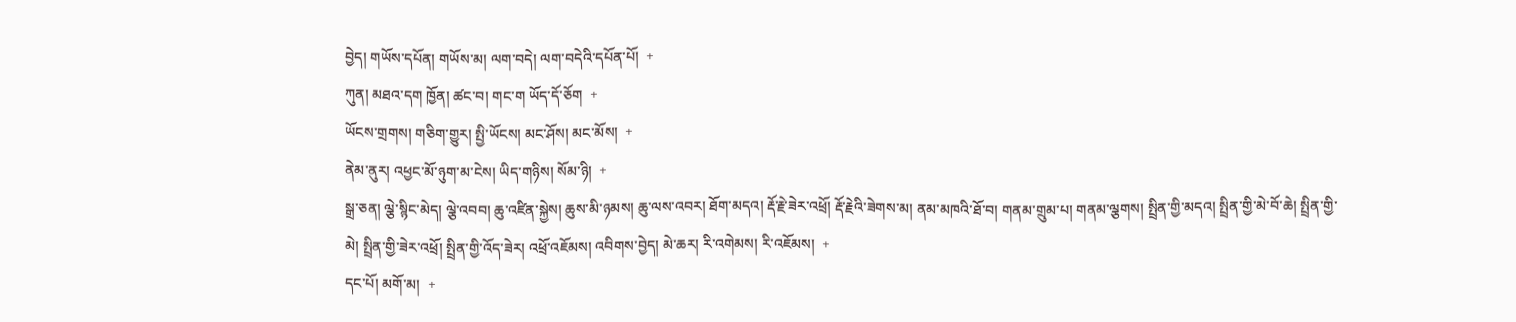བྱེད། གཡོས་དཔོན། གཡོས་མ། ལག་བདེ། ལག་བདེའི་དཔོན་པོ།  +
ཀུན། མཐའ་དག ཁྱོན། ཚང་བ། གང་ག ཡོད་དོ་ཅོག  +
ཡོངས་གྲགས། གཅིག་གྱུར། སྤྱི་ཡོངས། མང་ཤོས། མང་མོས།  +
ནེམ་ནུར། འཕྱང་མོ་ཉུག་མ་ངེས། ཡིད་གཉིས། སོམ་ཉི།  +
སྒྲ་ཅན། ལྕེ་སྙིང་མེད། ལྕེ་འབབ། ཆུ་འཛིན་སྐྱེས། ཆུས་མི་ཉམས། ཆུ་ལས་འབར། ཐོག་མདའ། རྡོ་རྗེ་ཟེར་འཕྲོ། རྡོ་རྗེའི་ཟེགས་མ། ནམ་མཁའི་ཐོ་བ། གནམ་གྲུམ་པ། གནམ་ལྕགས། སྤྲིན་གྱི་མདའ། སྤྲིན་གྱི་མེ་བོ་ཆེ། སྤྲིན་གྱི་མེ། སྤྲིན་གྱི་ཟེར་འཕྲོ། སྤྲིན་གྱི་འོད་ཟེར། འཕྲོ་འཇོམས། འབིགས་བྱེད། མེ་ཆར། རི་འགེམས། རི་འཇོམས།  +
དང་པོ། མགོ་མ།  +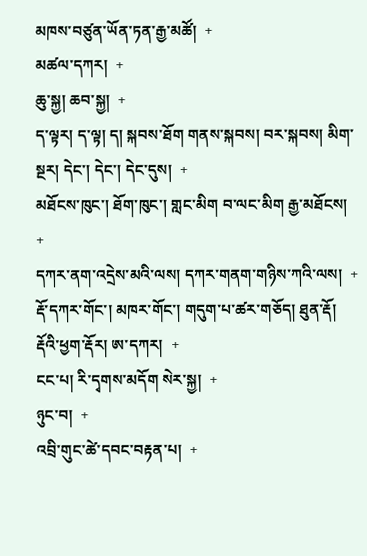མཁས་བཙུན་ཡོན་ཏན་རྒྱ་མཚོ།  +
མཚལ་དཀར།  +
ཆུ་སྐྱ། ཆབ་སྐྱ།  +
ད་ལྟར། ད་ལྟ། ད། སྐབས་ཐོག གནས་སྐབས། བར་སྐབས། མིག་སྔར། དེང་། དེང་། དེང་དུས།  +
མཐོངས་ཁུང་། ཐོག་ཁུང་། གླང་མིག བ་ལང་མིག རྒྱ་མཐོངས།  +
དཀར་ནག་འདྲེས་མའི་ལས། དཀར་གནག་གཉིས་ཀའི་ལས།  +
རྡོ་དཀར་གོང་། མཁར་གོང་། གདུག་པ་ཚར་གཅོད། ཐུན་རྡོ། རྡོའི་ཕྱག་རྡོར། ཨ་དཀར།  +
ངང་པ། རི་དྭགས་མདོག སེར་སྐྱ།  +
ཉུང་བ།  +
འབྲི་གུང་ཚེ་དབང་བརྟན་པ།  +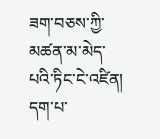ཟག་བཅས་ཀྱི་མཚན་མ་མེད་པའི་ཏིང་ངེ་འཛིན། དག་པ་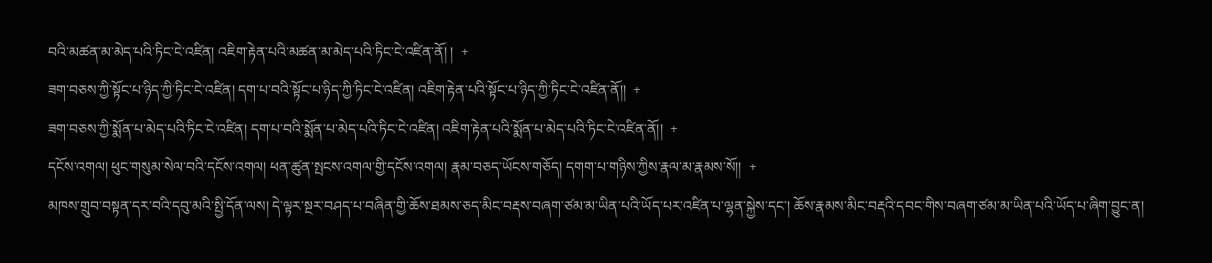བའི་མཚན་མ་མེད་པའི་ཏིང་ངེ་འཛིན། འཇིག་རྟེན་པའི་མཚན་མ་མེད་པའི་ཏིང་ངེ་འཛིན་ནོ། །  +
ཟག་བཅས་ཀྱི་སྟོང་པ་ཉིད་ཀྱི་ཏིང་ངེ་འཛིན། དག་པ་བའི་སྟོང་པ་ཉིད་ཀྱི་ཏིང་ངེ་འཛིན། འཇིག་རྟེན་པའི་སྟོང་པ་ཉིད་ཀྱི་ཏིང་ངེ་འཛིན་ནོ།།  +
ཟག་བཅས་ཀྱི་སྨོན་པ་མེད་པའི་ཏིང་ངེ་འཛིན། དག་པ་བའི་སྨོན་པ་མེད་པའི་ཏིང་ངེ་འཛིན། འཇིག་རྟེན་པའི་སྨོན་པ་མེད་པའི་ཏིང་ངེ་འཛིན་ནོ།།  +
དངོས་འགལ། ཕུང་གསུམ་སེལ་བའི་དངོས་འགལ། ཕན་ཚུན་སྤངས་འགལ་གྱི་དངོས་འགལ། རྣམ་བཅད་ཡོངས་གཅོད། དགག་པ་གཉིས་ཀྱིས་རྣལ་མ་རྣམས་སོ།།  +
མཁས་གྲུབ་བསྟན་དར་བའི་དབུ་མའི་སྤྱི་དོན་ལས། དེ་ལྟར་སྔར་བཤད་པ་བཞིན་གྱི་ཆོས་ཐམས་ཅད་མིང་བརྡས་བཞག་ཙམ་མ་ཡིན་པའི་ཡོད་པར་འཛིན་པ་ལྷན་སྐྱེས་དང་། ཆོས་རྣམས་མིང་བརྡའི་དབང་གིས་བཞག་ཙམ་མ་ཡིན་པའི་ཡོད་པ་ཞིག་བྱུང་ན།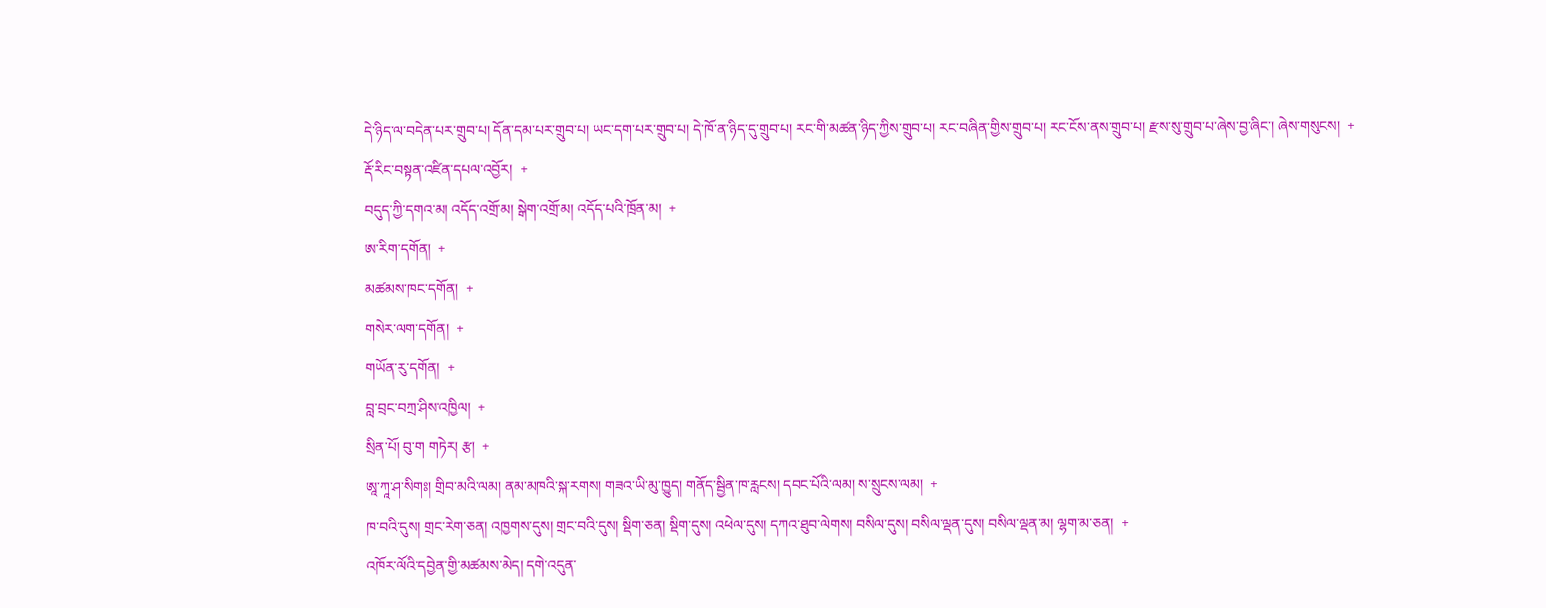དེ་ཉིད་ལ་བདེན་པར་གྲུབ་པ། དོན་དམ་པར་གྲུབ་པ། ཡང་དག་པར་གྲུབ་པ། དེ་ཁོ་ན་ཉིད་དུ་གྲུབ་པ། རང་གི་མཚན་ཉིད་ཀྱིས་གྲུབ་པ། རང་བཞིན་གྱིས་གྲུབ་པ། རང་ངོས་ནས་གྲུབ་པ། རྫས་སུ་གྲུབ་པ་ཞེས་བྱ་ཞིང་། ཞེས་གསུངས།  +
རྡོ་རིང་བསྟན་འཛིན་དཔལ་འབྱོར།  +
བདུད་ཀྱི་དགའ་མ། འདོད་འགྲོ་མ། སྒེག་འགྲོ་མ། འདོད་པའི་ཁྲོན་མ།  +
ཨ་རིག་དགོན།  +
མཚམས་ཁང་དགོན།  +
གསེར་ལག་དགོན།  +
གཡོན་རུ་དགོན།  +
བླ་བྲང་བཀྲ་ཤིས་འཁྱིལ།  +
སྲིན་པོ། བུ་ག གཏེར། རྩ།  +
ཨཱ་ཀཱ་ཤ་སིགཿ། གྲིབ་མའི་ལམ། ནམ་མཁའི་སྐ་རགས། གཟའ་ཡི་མུ་ཁྱུད། གནོད་སྦྱིན་ཁ་རླངས། དབང་པོའི་ལམ། ས་སྲུངས་ལམ།  +
ཁ་བའི་དུས། གྲང་རེག་ཅན། འཁྱགས་དུས། གྲང་བའི་དུས། སྡིག་ཅན། སྡིག་དུས། འཕེལ་དུས། དཀའ་ཐུབ་ལེགས། བསིལ་དུས། བསིལ་ལྡན་དུས། བསིལ་ལྡན་མ། ལྷག་མ་ཅན།  +
འཁོར་ལོའི་དབྱེན་གྱི་མཚམས་མེད། དགེ་འདུན་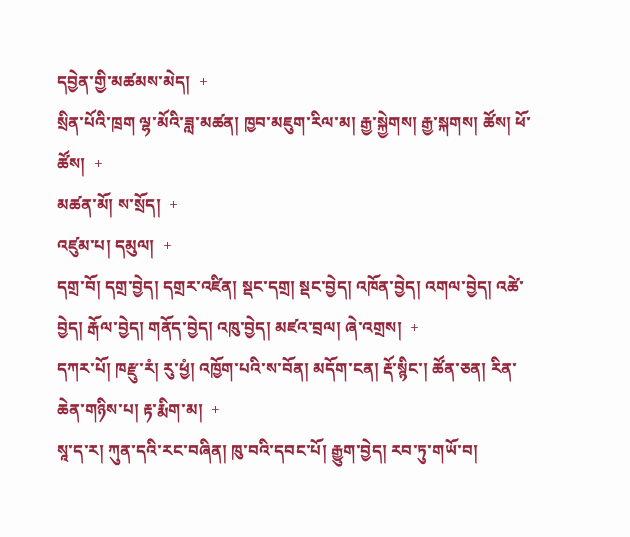དབྱེན་གྱི་མཚམས་མེད།  +
སྲིན་པོའི་ཁྲག ལྷ་མོའི་ཟླ་མཚན། ཁྱབ་མཇུག་རིལ་མ། རྒྱ་སྐྱེགས། རྒྱ་སྐགས། ཚོས། ཕོ་ཚོས།  +
མཚན་མོ། ས་སྲོད།  +
འཛུམ་པ། དམུལ།  +
དགྲ་བོ། དགྲ་བྱེད། དགྲར་འཛིན། སྡང་དགྲ། སྡང་བྱེད། འཁོན་བྱེད། འགལ་བྱེད། འཚེ་བྱེད། རྒོལ་བྱེད། གནོད་བྱེད། འཁུ་བྱེད། མཛའ་བྲལ། ཞེ་འགྲས།  +
དཀར་པོ། ཁརྫུ་རཾ། རུ་ཕྱཾ། འཁྱོག་པའི་ས་བོན། མདོག་ངན། རྡོ་སྙིང་། ཚོན་ཅན། རིན་ཆེན་གཉིས་པ། རྟ་རྨིག་མ།  +
སཱ་ད་ར། ཀུན་དའི་རང་བཞིན། ཁུ་བའི་དབང་པོ། རྒྱུག་བྱེད། རབ་ཏུ་གཡོ་བ།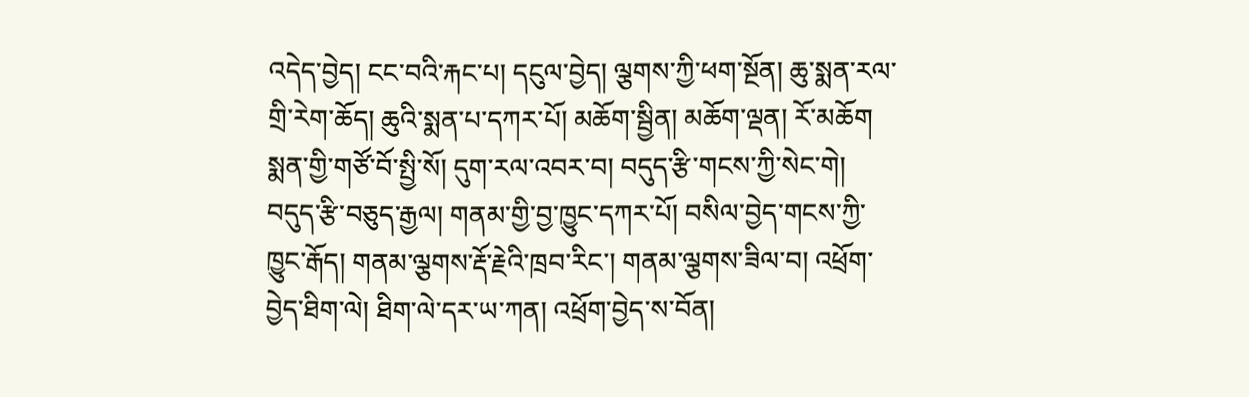འདེད་བྱེད། ངང་བའི་རྐང་པ། དངུལ་བྱེད། ལྕགས་ཀྱི་ཕག་སྔོན། ཆུ་སྨན་རལ་གྲི་རེག་ཆོད། ཆུའི་སྨན་པ་དཀར་པོ། མཆོག་སྦྱིན། མཆོག་ལྡན། རོ་མཆོག སྨན་གྱི་གཙོ་བོ་སྤྱི་སོ། དུག་རལ་འབར་བ། བདུད་རྩི་གངས་ཀྱི་སེང་གེ། བདུད་རྩི་བཅུད་རྒྱལ། གནམ་གྱི་བྱ་ཁྱུང་དཀར་པོ། བསིལ་བྱེད་གངས་ཀྱི་ཁྱུང་རྒོད། གནམ་ལྕགས་རྡོ་རྗེའི་ཁྲབ་རིང་། གནམ་ལྕགས་ཟིལ་བ། འཕྲོག་བྱེད་ཐིག་ལེ། ཐིག་ལེ་དར་ཡ་ཀན། འཕྲོག་བྱེད་ས་བོན།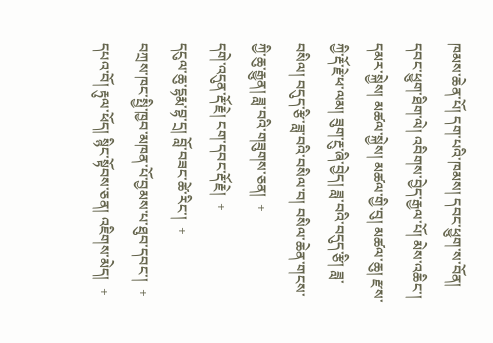ཁམས་ཆེན་པོ། དག་པའི་ཁམས། དབང་ཕྱུག་ས་བོན། དབང་ཕྱུག་ཐིག་ལེ། འབིགས་བྱེད་རྒྱལ་པོ། མེས་འཆིང་། དམར་སྐྱེས། མཚལ་སྐྱེས། མཚལ་གྱི་བུ། མཚལ་ཆུ། རྫས་ཀྱི་རྡོ་རྗེ་ཕ་ལམ། ཟུག་རྔུ་ཞི་བྱེད། ཟླ་བའི་བདུད་རྩི། ཟླ་བསིལ། བདུད་རྩི་ཟླ་བའི་བསིལ་བ། བསིལ་ཆེན་གངས་ཀྱི་ཆུ་རྒྱུན། ཟླ་བའི་གཟུགས་ཅན།  +
དགེ་འདུན་རྡོ་རྗེ། ངག་དབང་རྡོ་རྗེ།  +
དངུལ་ཆུ་དྷརྨ་བྷ་དྲ། བློ་བཟང་ཚེ་རིང་།  +
བཀྲས་ཁང་སྤྱི་ཁྱབ་མཁན་པོ་བྱམས་པ་ཐུབ་དབང་།  +
དཔའ་བོ། རྟུལ་ཕོད། སྙིང་སྟོབས་ཅན། འཇིགས་མེད།  +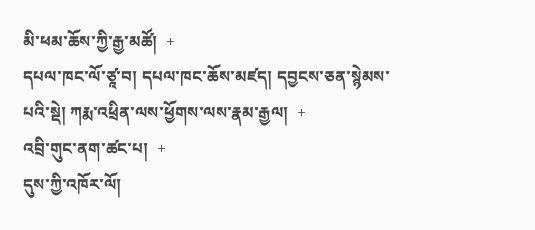མི་ཕམ་ཆོས་ཀྱི་རྒྱ་མཚོ།  +
དཔལ་ཁང་ལོ་ཙཱ་བ། དཔལ་ཁང་ཆོས་མཛད། དབྱངས་ཅན་སྙེམས་པའི་སྡེ། ཀརྨ་འཕྲིན་ལས་ཕྱོགས་ལས་རྣམ་རྒྱལ།  +
འབྲི་གུང་ནག་ཚང་པ།  +
དུས་ཀྱི་འཁོར་ལོ།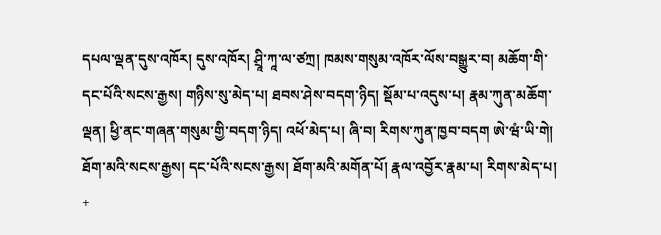དཔལ་ལྡན་དུས་འཁོར། དུས་འཁོར། ཤྲཱི་ཀཱ་ལ་ཙཀྲ། ཁམས་གསུམ་འཁོར་ལོས་བསྒྱུར་བ། མཆོག་གི་དང་པོའི་སངས་རྒྱས། གཉིས་སུ་མེད་པ། ཐབས་ཤེས་བདག་ཉིད། སྡོམ་པ་འདུས་པ། རྣམ་ཀུན་མཆོག་ལྡན། ཕྱི་ནང་གཞན་གསུམ་གྱི་བདག་ཉིད། འཕོ་མེད་པ། ཞི་བ། རིགས་ཀུན་ཁྱབ་བདག ཨེ་ཝཾ་ཡི་གེ། ཐོག་མའི་སངས་རྒྱས། དང་པོའི་སངས་རྒྱས། ཐོག་མའི་མགོན་པོ། རྣལ་འབྱོར་རྣམ་པ། རིགས་མེད་པ།  +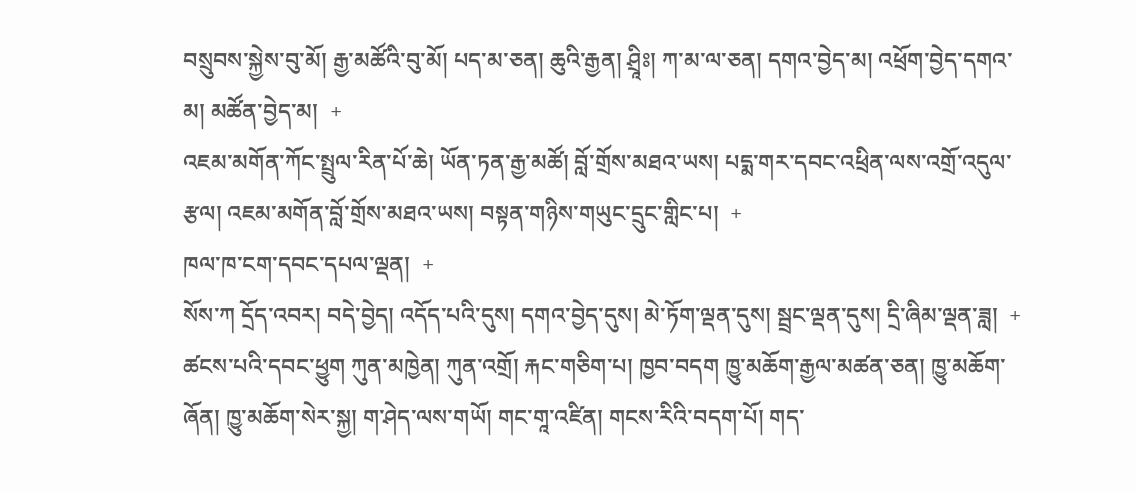བསྲུབས་སྐྱེས་བུ་མོ། རྒྱ་མཚོའི་བུ་མོ། པད་མ་ཅན། ཆུའི་རྒྱན། ཤྲཱིཿ། ཀ་མ་ལ་ཅན། དགའ་བྱེད་མ། འཕྲོག་བྱེད་དགའ་མ། མཚོན་བྱེད་མ།  +
འཇམ་མགོན་ཀོང་སྤྲུལ་རིན་པོ་ཆེ། ཡོན་ཏན་རྒྱ་མཚོ། བློ་གྲོས་མཐའ་ཡས། པདྨ་གར་དབང་འཕྲིན་ལས་འགྲོ་འདུལ་རྩལ། འཇམ་མགོན་བློ་གྲོས་མཐའ་ཡས། བསྟན་གཉིས་གཡུང་དྲུང་གླིང་པ།  +
ཁལ་ཁ་ངག་དབང་དཔལ་ལྡན།  +
སོས་ཀ དྲོད་འབར། བདེ་བྱེད། འདོད་པའི་དུས། དགའ་བྱེད་དུས། མེ་ཏོག་ལྡན་དུས། སྦྲང་ལྡན་དུས། དྲི་ཞིམ་ལྡན་ཟླ།  +
ཚངས་པའི་དབང་ཕྱུག ཀུན་མཁྱེན། ཀུན་འགྲོ། རྐང་གཅིག་པ། ཁྱབ་བདག ཁྱུ་མཆོག་རྒྱལ་མཚན་ཅན། ཁྱུ་མཆོག་ཞོན། ཁྱུ་མཆོག་སེར་སྐྱ། ག་ཤེད་ལས་གཡོ། གང་གཱ་འཛིན། གངས་རིའི་བདག་པོ། གད་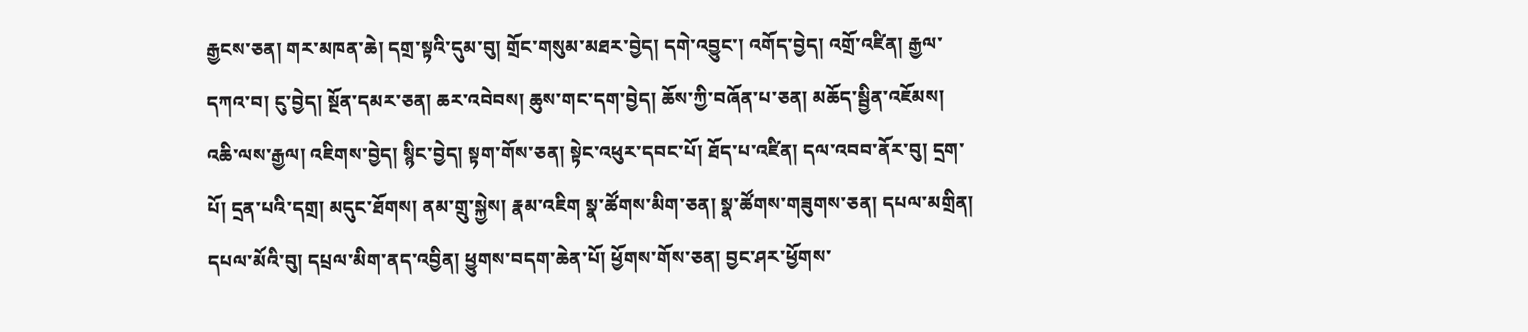རྒྱངས་ཅན། གར་མཁན་ཆེ། དགྲ་སྟའི་དུམ་བུ། གྲོང་གསུམ་མཐར་བྱེད། དགེ་འབྱུང་། འགོད་བྱེད། འགྲོ་འཛིན། རྒྱལ་དཀའ་བ། ངུ་བྱེད། སྔོན་དམར་ཅན། ཆར་འབེབས། ཆུས་གང་དག་བྱེད། ཆོས་ཀྱི་བཞོན་པ་ཅན། མཆོད་སྦྱིན་འཇོམས། འཆི་ལས་རྒྱལ། འཇིགས་བྱེད། སྙིང་བྱེད། སྟག་གོས་ཅན། སྟེང་འཕུར་དབང་པོ། ཐོད་པ་འཛིན། དལ་འབབ་ནོར་བུ། དྲག་པོ། དྲན་པའི་དགྲ། མདུང་ཐོགས། ནམ་གྲུ་སྐྱེས། རྣམ་འཇིག སྣ་ཚོགས་མིག་ཅན། སྣ་ཚོགས་གཟུགས་ཅན། དཔལ་མགྲིན། དཔལ་མོའི་བུ། དཔྲལ་མིག་ནད་འབྱིན། ཕྱུགས་བདག་ཆེན་པོ། ཕྱོགས་གོས་ཅན། བྱང་ཤར་ཕྱོགས་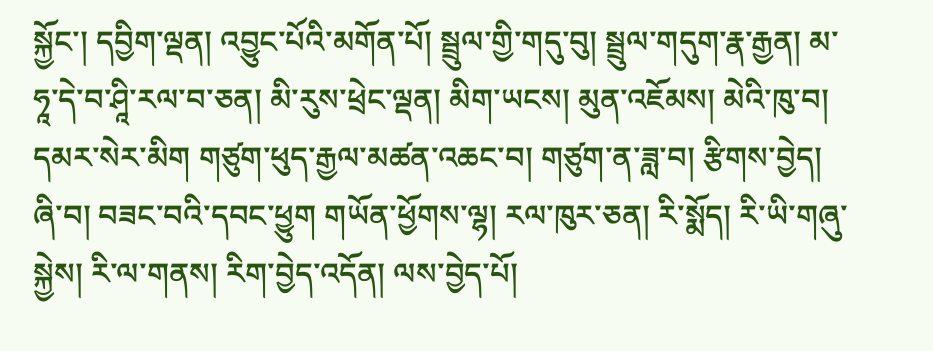སྐྱོང་། དབྱིག་ལྡན། འབྱུང་པོའི་མགོན་པོ། སྦྲུལ་གྱི་གདུ་བུ། སྦྲུལ་གདུག་རྣ་རྒྱན། མ་ཧཱ་དེ་བ་ཤཱི་རལ་བ་ཅན། མི་རུས་ཕྲེང་ལྡན། མིག་ཡངས། མུན་འཇོམས། མེའི་ཁུ་བ། དམར་སེར་མིག གཙུག་ཕུད་རྒྱལ་མཚན་འཆང་བ། གཙུག་ན་ཟླ་བ། རྩིགས་བྱེད། ཞི་བ། བཟང་བའི་དབང་ཕྱུག གཡོན་ཕྱོགས་ལྷ། རལ་ཁུར་ཅན། རི་སྨོད། རི་ཡི་གཞུ་སྐྱེས། རི་ལ་གནས། རིག་བྱེད་འདོན། ལས་བྱེད་པོ།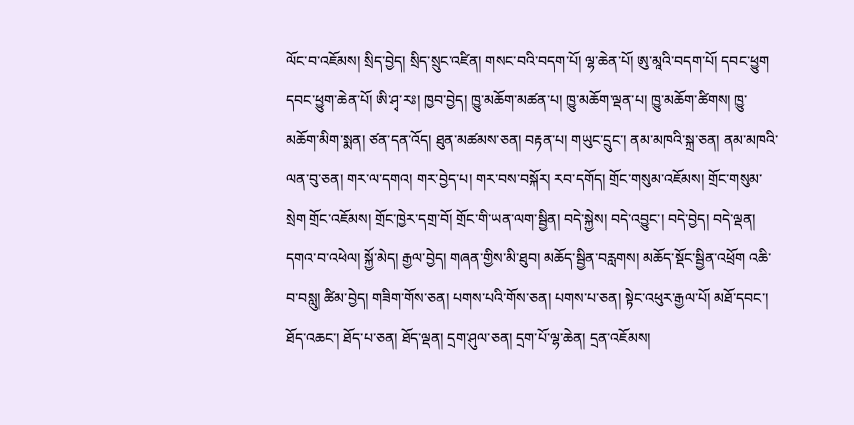ལོང་བ་འཇོམས། སྲིད་བྱེད། སྲིད་སྲུང་འཛིན། གསང་བའི་བདག་པོ། ལྷ་ཆེན་པོ། ཨུ་མཱའི་བདག་པོ། དབང་ཕྱུག དབང་ཕྱུག་ཆེན་པོ། ཨི་ཤྭ་རཿ། ཁྱབ་བྱེད། ཁྱུ་མཆོག་མཚན་པ། ཁྱུ་མཆོག་ལྡན་པ། ཁྱུ་མཆོག་ཚིགས། ཁྱུ་མཆོག་མིག་སྨན། ཙན་དན་འོད། ཐུན་མཚམས་ཅན། བརྟན་པ། གཡུང་དྲུང་། ནམ་མཁའི་སྐྲ་ཅན། ནམ་མཁའི་ལན་བུ་ཅན། གར་ལ་དགའ། གར་བྱེད་པ། གར་བས་བསྐོར། རབ་དགོད། གྲོང་གསུམ་འཇོམས། གྲོང་གསུམ་སྲེག གྲོང་འཇོམས། གྲོང་ཁྱེར་དགྲ་བོ། གྲོང་གི་ཡན་ལག་སྦྱིན། བདེ་སྐྱེས། བདེ་འབྱུང་། བདེ་བྱེད། བདེ་ལྡན། དགའ་བ་འཕེལ། སྐྱོ་མེད། རྒྱལ་བྱེད། གཞན་གྱིས་མི་ཐུབ། མཆོད་སྦྱིན་བརླགས། མཆོད་སྡོང་སྦྱིན་འཕྲོག འཆི་བ་བསླུ། ཚིམ་བྱེད། གཟིག་གོས་ཅན། པགས་པའི་གོས་ཅན། པགས་པ་ཅན། སྟེང་འཕུར་རྒྱལ་པོ། མཐོ་དབང་། ཐོད་འཆང་། ཐོད་པ་ཅན། ཐོད་ལྡན། དྲག་ཤུལ་ཅན། དྲག་པོ་ལྷ་ཆེན། དྲན་འཇོམས།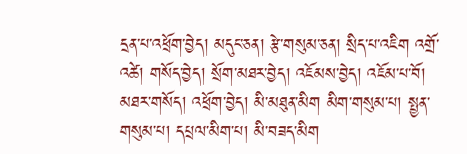དྲན་པ་འཕྲོག་བྱེད། མདུང་ཅན། རྩེ་གསུམ་ཅན། སྲིད་པ་འཇིག འགྲོ་འཚེ། གསོད་བྱེད། སྲོག་མཐར་བྱེད། འཇོམས་བྱེད། འཇོམ་པ་བོ། མཐར་གསོད། འཕྲོག་བྱེད། མི་མཐུན་མིག མིག་གསུམ་པ། སྤྱན་གསུམ་པ། དཔྲལ་མིག་པ། མི་བཟད་མིག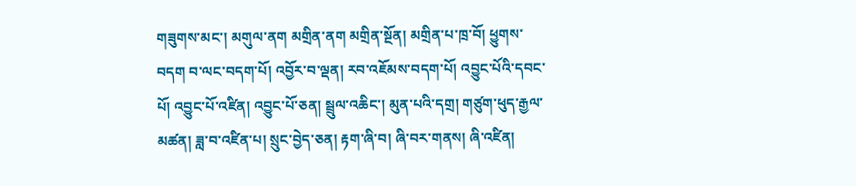གཟུགས་མང་། མགུལ་ནག མགྲིན་ནག མགྲིན་སྔོན། མགྲིན་པ་ཁྲ་བོ། ཕྱུགས་བདག བ་ལང་བདག་པོ། འབྱོར་བ་ལྡན། རབ་འཇོམས་བདག་པོ། འབྱུང་པོའི་དབང་པོ། འབྱུང་པོ་འཛིན། འབྱུང་པོ་ཅན། སྦྲུལ་འཆིང་། མུན་པའི་དགྲ། གཙུག་ཕུད་རྒྱལ་མཚན། ཟླ་བ་འཛིན་པ། སྲུང་བྱེད་ཅན། རྟག་ཞི་བ། ཞི་བར་གནས། ཞི་འཛིན།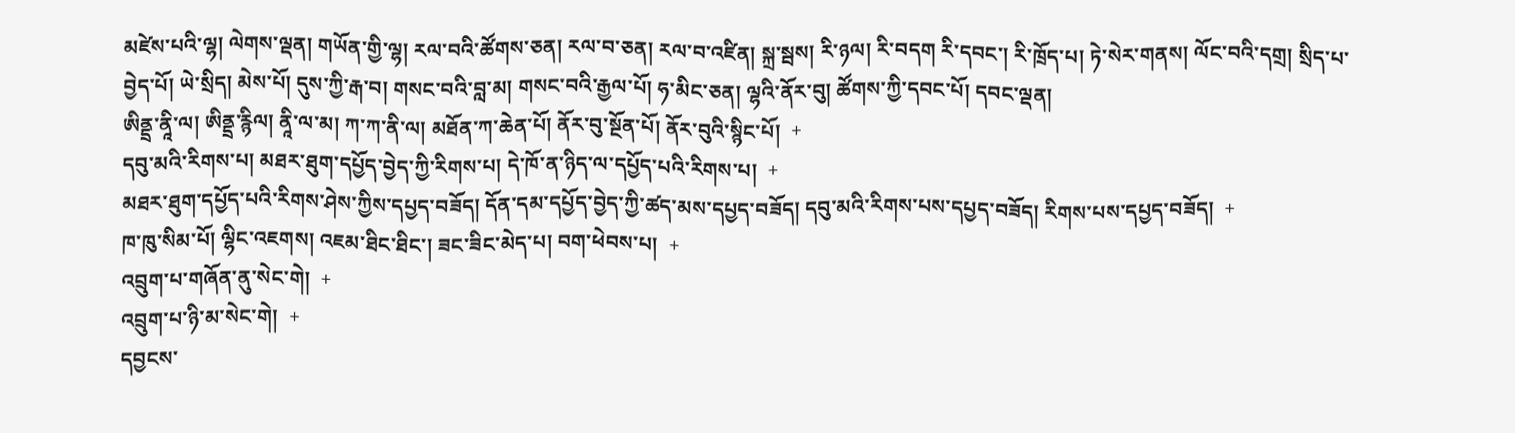མཛེས་པའི་ལྷ། ལེགས་ལྡན། གཡོན་གྱི་ལྷ། རལ་བའི་ཚོགས་ཅན། རལ་བ་ཅན། རལ་བ་འཛིན། སྐྲ་སྦས། རི་ཉལ། རི་བདག རི་དབང་། རི་ཁྲོད་པ། ཏེ་སེར་གནས། ལོང་བའི་དགྲ། སྲིད་པ་བྱེད་པོ། ཡེ་སྲིད། མེས་པོ། དུས་ཀྱི་རྒ་བ། གསང་བའི་བླ་མ། གསང་བའི་རྒྱལ་པོ། ཧ་མིང་ཅན། ལྷའི་ནོར་བུ། ཚོགས་ཀྱི་དབང་པོ། དབང་ལྡན།
ཨིནྡྲ་ནཱི་ལ། ཨིནྡྲ་རྙིལ། ནཱི་ལ་མ། ཀ་ཀ་ནི་ལ། མཐོན་ཀ་ཆེན་པོ། ནོར་བུ་སྔོན་པོ། ནོར་བུའི་སྙིང་པོ།  +
དབུ་མའི་རིགས་པ། མཐར་ཐུག་དཔྱོད་བྱེད་ཀྱི་རིགས་པ། དེ་ཁོ་ན་ཉིད་ལ་དཔྱོད་པའི་རིགས་པ།  +
མཐར་ཐུག་དཔྱོད་པའི་རིགས་ཤེས་ཀྱིས་དཔྱད་བཟོད། དོན་དམ་དཔྱོད་བྱེད་ཀྱི་ཚད་མས་དཔྱད་བཟོད། དབུ་མའི་རིགས་པས་དཔྱད་བཟོད། རིགས་པས་དཔྱད་བཟོད།  +
ཁ་ཁུ་སིམ་པོ། ལྷིང་འཇགས། འཇམ་ཐིང་ཐིང་། ཟང་ཟིང་མེད་པ། བག་ཕེབས་པ།  +
འབྲུག་པ་གཞོན་ནུ་སེང་གེ།  +
འབྲུག་པ་ཉི་མ་སེང་གེ།  +
དབྱངས་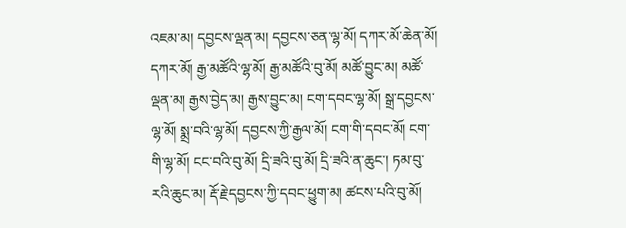འཇམ་མ། དབྱངས་ལྡན་མ། དབྱངས་ཅན་ལྷ་མོ། དཀར་མོ་ཆེན་མོ། དཀར་མོ། རྒྱ་མཚོའི་ལྷ་མོ། རྒྱ་མཚོའི་བུ་མོ། མཚོ་བྱུང་མ། མཚོ་ལྡན་མ། རྒྱས་བྱེད་མ། རྒྱས་བྱུང་མ། ངག་དབང་ལྷ་མོ། སྒྲ་དབྱངས་ལྷ་མོ། སྨྲ་བའི་ལྷ་མོ། དབྱངས་ཀྱི་རྒྱལ་མོ། ངག་གི་དབང་མོ། ངག་གི་ལྷ་མོ། ངང་བའི་བུ་མོ། དྲི་ཟའི་བུ་མོ། དྲི་ཟའི་ན་ཆུང་། ཏམ་བུ་རའི་ཆུང་མ། རྡོ་རྗེ་དབྱངས་ཀྱི་དབང་ཕྱུག་མ། ཚངས་པའི་བུ་མོ།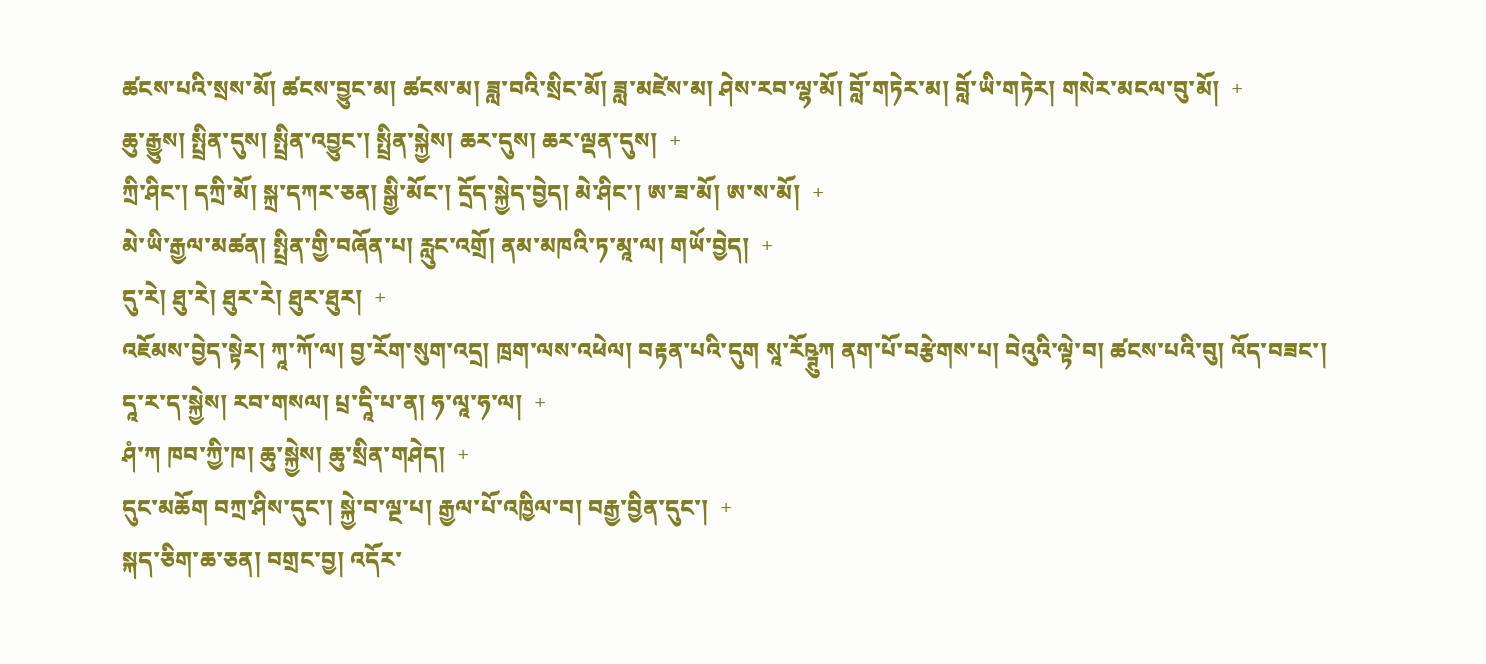ཚངས་པའི་སྲས་མོ། ཚངས་བྱུང་མ། ཚངས་མ། ཟླ་བའི་སྲིང་མོ། ཟླ་མཛེས་མ། ཤེས་རབ་ལྷ་མོ། བློ་གཏེར་མ། བློ་ཡི་གཏེར། གསེར་མངལ་བུ་མོ།  +
ཆུ་རྒྱུས། སྤྲིན་དུས། སྤྲིན་འབྱུང་། སྤྲིན་སྐྱེས། ཆར་དུས། ཆར་ལྡན་དུས།  +
ཀྲི་ཤིང་། དཀྲི་མོ། སྐྲ་དཀར་ཅན། སྒྱི་མོང་། དྲོད་སྐྱེད་བྱེད། མེ་ཤིང་། ཨ་ཟ་མོ། ཨ་ས་མོ།  +
མེ་ཡི་རྒྱལ་མཚན། སྤྲིན་གྱི་བཞོན་པ། རླུང་འགྲོ། ནམ་མཁའི་ཏ་མཱ་ལ། གཡོ་བྱེད།  +
དུ་རེ། ཐུ་རེ། ཐུར་རེ། ཐུར་ཐུར།  +
འཇོམས་བྱེད་སྟེར། ཀཱ་ཀོ་ལ། བྱ་རོག་སུག་འདྲ། ཁྲག་ལས་འཕེལ། བརྟན་པའི་དུག སཱ་རོཥྚུཀ ནག་པོ་བརྩེགས་པ། བེའུའི་ལྟེ་བ། ཚངས་པའི་བུ། འོད་བཟང་། དཱ་ར་ད་སྐྱེས། རབ་གསལ། པྲ་དཱི་པ་ན། ཧ་ལཱ་ཧ་ལ།  +
ཤཾ་ཀ ཁབ་ཀྱི་ཁ། ཆུ་སྐྱེས། ཆུ་སྲིན་གཤེད།  +
དུང་མཆོག བཀྲ་ཤིས་དུང་། སྐྱེ་བ་ལྔ་པ། རྒྱལ་པོ་འཁྱིལ་བ། བརྒྱ་བྱིན་དུང་།  +
སྐད་ཅིག་ཆ་ཅན། བགྲང་བྱ། འདོར་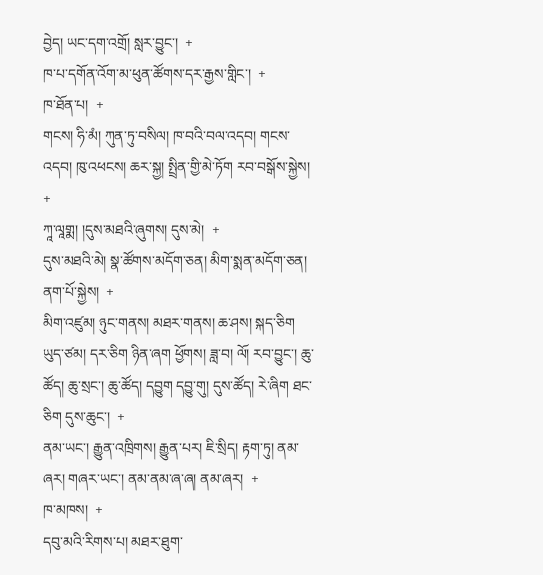བྱེད། ཡང་དག་འགྲོ། སླར་བྱུང་།  +
ཁ་པ་དགོན་འོག་མ་ཕུན་ཚོགས་དར་རྒྱས་གླིང་།  +
ཁ་ཐོན་པ།  +
གངས། ཧི་མཾ། ཀུན་ཏུ་བསིལ། ཁ་བའི་བལ་འདབ། གངས་འདབ། ཁུ་འཕངས། ཆར་སྐྱ། སྤྲིན་གྱི་མེ་ཏོག རབ་བསྒོས་སྐྱེས།  +
ཀཱ་ལཱགྨ། །དུས་མཐའི་ཞུགས། དུས་མེ།  +
དུས་མཐའི་མེ། སྣ་ཚོགས་མདོག་ཅན། མིག་སྨན་མདོག་ཅན། ནག་པོ་སྐྱེས།  +
མིག་འཛུམ། ཉུང་གནས། མཐར་གནས། ཆ་ཤས། སྐད་ཅིག ཡུད་ཙམ། དར་ཅིག ཉིན་ཞག ཕྱོགས། ཟླ་བ། ལོ། རབ་བྱུང་། ཆུ་ཚོད། ཆུ་སྲང་། ཆུ་ཚོད། དབྱུག དབྱུ་གུ། དུས་ཚོད། རེ་ཞིག ཐང་ཅིག དུས་ཆུང་།  +
ནམ་ཡང་། རྒྱུན་འཁྲིགས། རྒྱུན་པར། ཇི་སྲིད། རྟག་ཏུ། ནམ་ཞར། གཞར་ཡང་། ནམ་ནམ་ཞ་ཞ། ནམ་ཞར།  +
ཁ་མཁས།  +
དབུ་མའི་རིགས་པ། མཐར་ཐུག་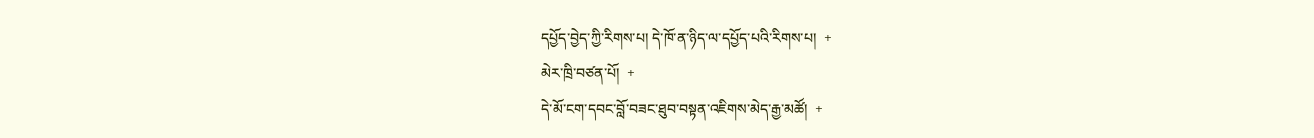དཔྱོད་བྱེད་ཀྱི་རིགས་པ། དེ་ཁོ་ན་ཉིད་ལ་དཔྱོད་པའི་རིགས་པ།  +
མེར་ཁྲི་བཙན་པོ།  +
དེ་མོ་ངག་དབང་བློ་བཟང་ཐུབ་བསྟན་འཇིགས་མེད་རྒྱ་མཚོ།  +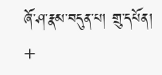ཞོ་ཤ་རྣམ་བདུན་པ། གྲུ་དཔོན།  +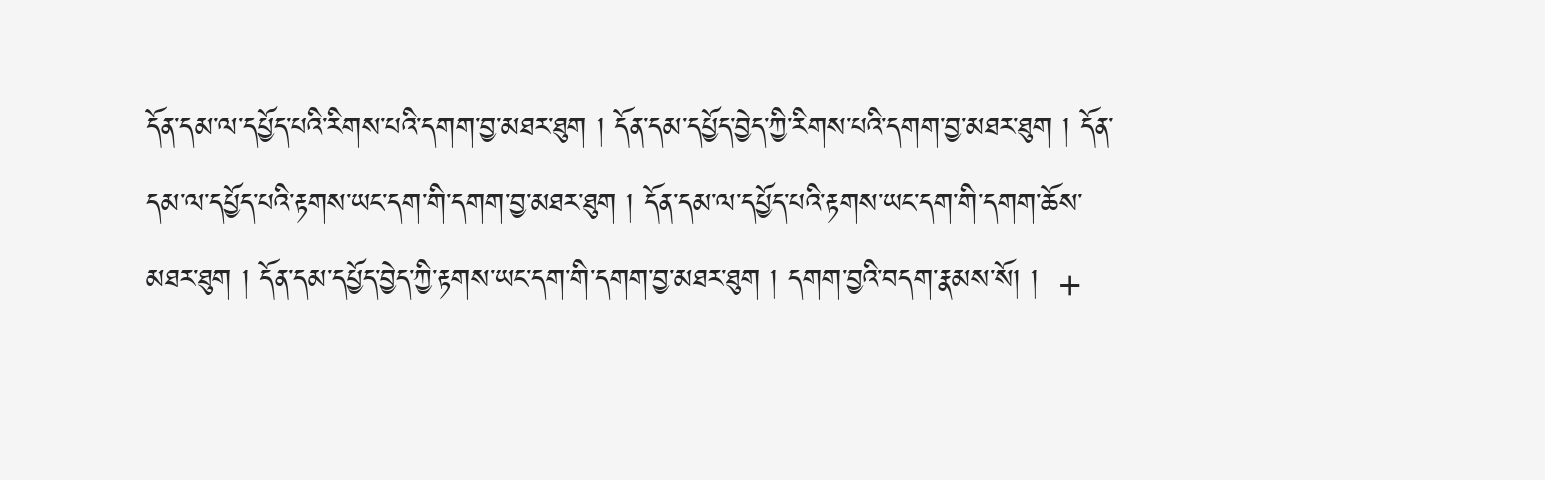དོན་དམ་ལ་དཔྱོད་པའི་རིགས་པའི་དགག་བྱ་མཐར་ཐུག ། དོན་དམ་དཔྱོད་བྱེད་ཀྱི་རིགས་པའི་དགག་བྱ་མཐར་ཐུག ། དོན་དམ་ལ་དཔྱོད་པའི་རྟགས་ཡང་དག་གི་དགག་བྱ་མཐར་ཐུག ། དོན་དམ་ལ་དཔྱོད་པའི་རྟགས་ཡང་དག་གི་དགག་ཆོས་མཐར་ཐུག ། དོན་དམ་དཔྱོད་བྱེད་ཀྱི་རྟགས་ཡང་དག་གི་དགག་བྱ་མཐར་ཐུག ། དགག་བྱའི་བདག་རྣམས་སོ། །  +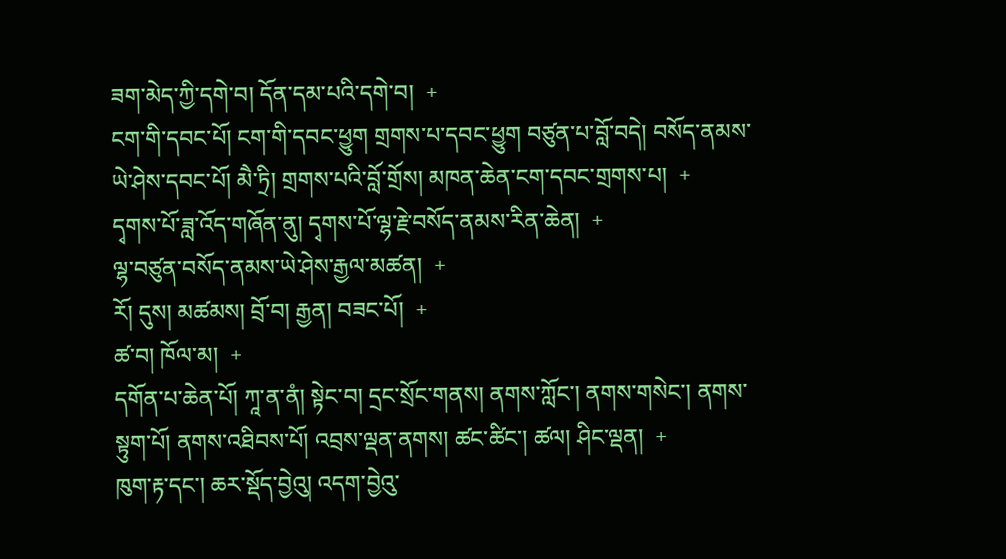ཟག་མེད་ཀྱི་དགེ་བ། དོན་དམ་པའི་དགེ་བ།  +
ངག་གི་དབང་པོ། ངག་གི་དབང་ཕྱུག གྲགས་པ་དབང་ཕྱུག བཙུན་པ་བློ་བདེ། བསོད་ནམས་ཡེ་ཤེས་དབང་པོ། མཻ་ཏྲི། གྲགས་པའི་བློ་གྲོས། མཁན་ཆེན་ངག་དབང་གྲགས་པ།  +
དྭགས་པོ་ཟླ་འོད་གཞོན་ནུ། དྭགས་པོ་ལྷ་རྗེ་བསོད་ནམས་རིན་ཆེན།  +
ལྷ་བཙུན་བསོད་ནམས་ཡེ་ཤེས་རྒྱལ་མཚན།  +
རོ། དུས། མཚམས། བྲོ་བ། རྒྱན། བཟང་པོ།  +
ཚ་བ། ཁོལ་མ།  +
དགོན་པ་ཆེན་པོ། ཀཱ་ན་ནཾ། སྟེང་བ། དྲང་སྲོང་གནས། ནགས་ཀློང་། ནགས་གསེང་། ནགས་སྟུག་པོ། ནགས་འཐིབས་པོ། འབྲས་ལྡན་ནགས། ཚང་ཚིང་། ཚལ། ཤིང་ལྡན།  +
ཁུག་རྟ་དང་། ཆར་སྡོད་བྱེའུ། འདག་བྱེའུ་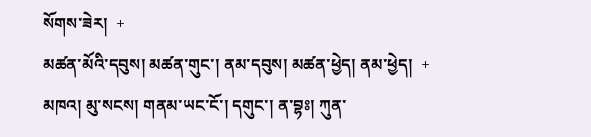སོགས་ཟེར།  +
མཚན་མོའི་དབུས། མཚན་གུང་། ནམ་དབུས། མཚན་ཕྱེད། ནམ་ཕྱེད།  +
མཁའ། མུ་སངས། གནམ་ཡང་ངོ་། དགུང་། ན་བྷཿ། ཀུན་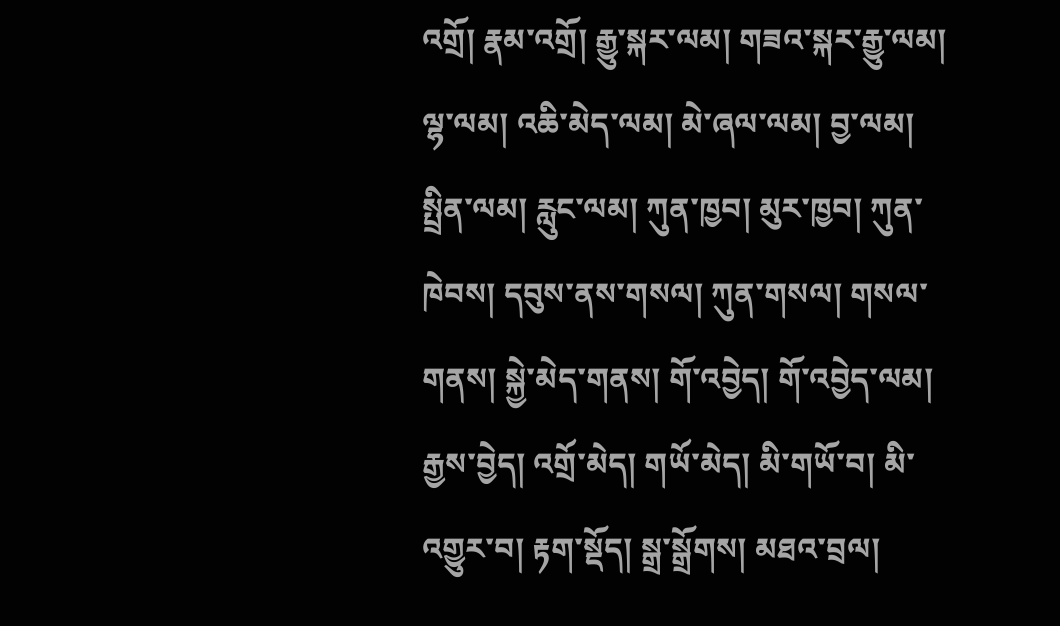འགྲོ། རྣམ་འགྲོ། རྒྱུ་སྐར་ལམ། གཟའ་སྐར་རྒྱུ་ལམ། ལྷ་ལམ། འཆི་མེད་ལམ། མེ་ཞལ་ལམ། བྱ་ལམ། སྤྲིན་ལམ། རླུང་ལམ། ཀུན་ཁྱབ། མུར་ཁྱབ། ཀུན་ཁེབས། དབུས་ནས་གསལ། ཀུན་གསལ། གསལ་གནས། སྐྱེ་མེད་གནས། གོ་འབྱེད། གོ་འབྱེད་ལམ། རྒྱས་བྱེད། འགྲོ་མེད། གཡོ་མེད། མི་གཡོ་བ། མི་འགྱུར་བ། རྟག་སྡོད། སྒྲ་སྒྲོགས། མཐའ་བྲལ།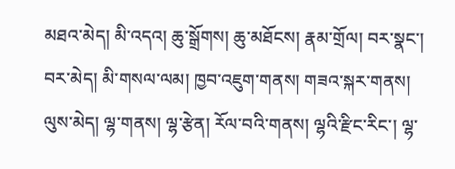མཐའ་མེད། མི་འདའ། ཆུ་སྒྲོགས། ཆུ་མཐོངས། རྣམ་གྲོལ། བར་སྣང་། བར་མེད། མི་གསལ་ལམ། ཁྱབ་འཇུག་གནས། གཟའ་སྐར་གནས། ལུས་མེད། ལྷ་གནས། ལྷ་རྩེན། རོལ་བའི་གནས། ལྷའི་རྫིང་རིང་། ལྷ་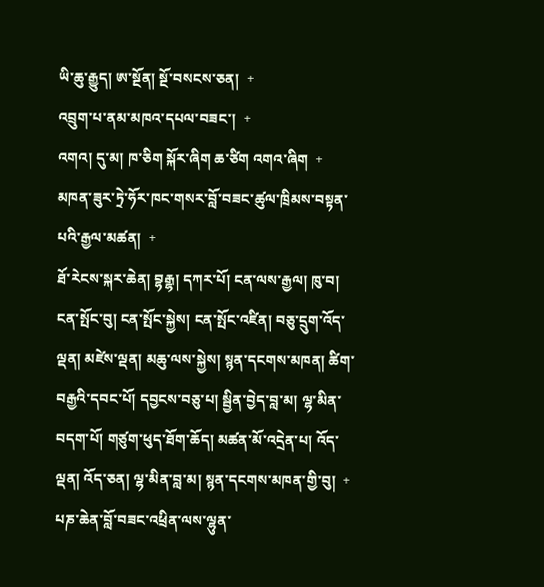ཡི་ཆུ་རྒྱུད། ཨ་སྔོན། སྔོ་བསངས་ཅན།  +
འབྲུག་པ་ནམ་མཁའ་དཔལ་བཟང་།  +
འགའ། དུ་མ། ཁ་ཅིག སྐོར་ཞིག ཆ་ཙིག འགའ་ཞིག  +
མཁན་ཟུར་ཏྲེ་ཧོར་ཁང་གསར་བློ་བཟང་ཚུལ་ཁྲིམས་བསྟན་པའི་རྒྱལ་མཚན།  +
ཐོ་རེངས་སྐར་ཆེན། བྷརྒྷ། དཀར་པོ། ངན་ལས་རྒྱལ། ཁུ་བ། ངན་སྤོང་བུ། ངན་སྤོང་སྐྱེས། ངན་སྤོང་འཛིན། བཅུ་དྲུག་འོད་ལྡན། མཛེས་ལྡན། མཆུ་ལས་སྐྱེས། སྙན་དངགས་མཁན། ཚིག་བརྒྱའི་དབང་པོ། དབྱངས་བཅུ་པ། སྦྱིན་བྱེད་བླ་མ། ལྷ་མིན་བདག་པོ། གཙུག་ཕུད་ཐོག་ཆོད། མཚན་མོ་འདྲེན་པ། འོད་ལྡན། འོད་ཅན། ལྷ་མིན་བླ་མ། སྙན་དངགས་མཁན་གྱི་བུ།  +
པཎ་ཆེན་བློ་བཟང་འཕྲིན་ལས་ལྷུན་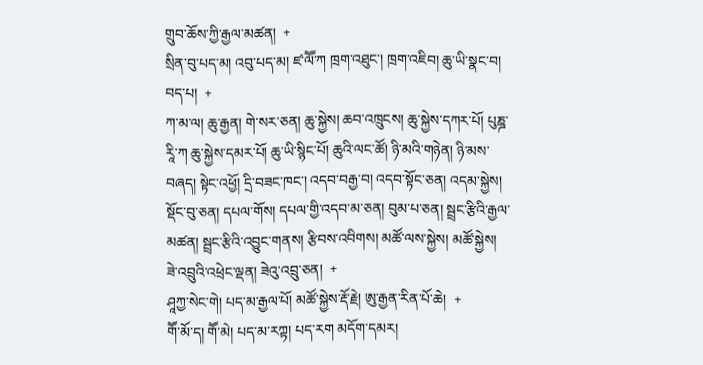གྲུབ་ཆོས་ཀྱི་རྒྱལ་མཚན།  +
སྲིན་བུ་པད་མ། འབུ་པད་མ། ཛ་ལཽ་ཀ ཁྲག་འཐུང་། ཁྲག་འཇིབ། ཆུ་ཡི་སྣང་བ། བད་པ།  +
ཀ་མ་ལ། ཆུ་རྒྱན། གེ་སར་ཅན། ཆུ་སྐྱེས། ཆབ་འཁྲུངས། ཆུ་སྐྱེས་དཀར་པོ། པུཎྜ་རཱི་ཀ ཆུ་སྐྱེས་དམར་པོ། ཆུ་ཡི་སྙིང་པོ། ཆུའི་ལང་ཚོ། ཉི་མའི་གཉེན། ཉི་མས་བཞད། སྟེང་འཕྱོ། དྲི་བཟང་ཁང་། འདབ་བརྒྱ་བ། འདབ་སྟོང་ཅན། འདམ་སྐྱེས། སྡོང་བུ་ཅན། དཔལ་གོས། དཔལ་གྱི་འདབ་མ་ཅན། བུམ་པ་ཅན། སྦྲང་རྩིའི་རྒྱལ་མཚན། སྦྲང་རྩིའི་འབྱུང་གནས། རྩིབས་འབིགས། མཚོ་ལས་སྐྱེས། མཚོ་སྐྱེས། ཟེ་འབྲུའི་འཕྲེང་ལྡན། ཟེའུ་འབྲུ་ཅན།  +
ཤཱཀྱ་སེང་གེ། པད་མ་རྒྱལ་པོ། མཚོ་སྐྱེས་རྡོ་རྗེ། ཨུ་རྒྱན་རིན་པོ་ཆེ།  +
གཽ་མོ་ད། གཽ་མེ། པད་མ་རཀྟ། པད་རག མདོག་དམར།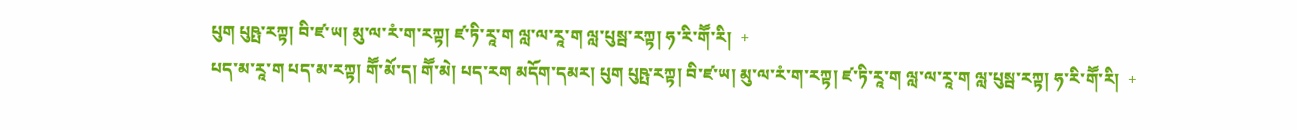པུག པུཥྤ་རཀྟ། བི་ཛ་ཡ། མུ་ལ་རཾ་ག་རཀྟ། ཛ་ཏི་རཱ་ག ལླ་ལ་རཱ་ག ལླ་པུསྦ་རཀྟ། ཧ་རི་གཽ་རི།  +
པད་མ་རཱ་ག པད་མ་རཀྟ། གཽ་མོ་ད། གཽ་མེ། པད་རག མདོག་དམར། པུག པུཥྤ་རཀྟ། བི་ཛ་ཡ། མུ་ལ་རཾ་ག་རཀྟ། ཛ་ཏི་རཱ་ག ལླ་ལ་རཱ་ག ལླ་པུསྦ་རཀྟ། ཧ་རི་གཽ་རི།  +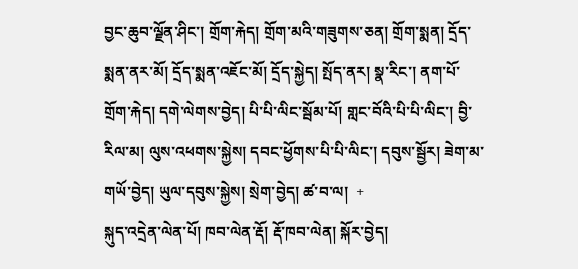བྱང་ཆུབ་ལྗོན་ཤིང་། གྲོག་རྐེད། གྲོག་མའི་གཟུགས་ཅན། གྲོག་སྨན། དྲོད་སྨན་ནར་མོ། དྲོད་སྨན་འཇོང་མོ། དྲོད་སྐྱེད། སྤོད་ནར། སྣ་རིང་། ནག་པོ་གྲོག་རྐེད། དགེ་ལེགས་བྱེད། པི་པི་ལིང་སྦོམ་པོ། གླང་བོའི་པི་པི་ལིང་། བྱི་རིལ་མ། ལུས་འཕགས་སྐྱེས། དབང་ཕྱོགས་པི་པི་ལིང་། དབུས་སྦྱོར། ཟེག་མ་གཡོ་བྱེད། ཡུལ་དབུས་སྐྱེས། སྲེག་བྱེད། ཚ་བ་ལ།  +
སྐུད་འདྲེན་ལེན་པོ། ཁབ་ལེན་རྡོ། རྡོ་ཁབ་ལེན། སྐོར་བྱེད།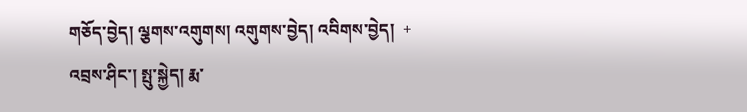གཅོད་བྱེད། ལྕགས་འགུགས། འགུགས་བྱེད། འབིགས་བྱེད།  +
འབྲས་ཤིང་། སྤུ་སྐྱེད། རྨ་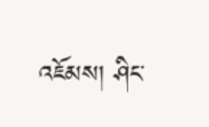འཇོམས། ཤིང་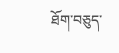ཐོག་བཅུད་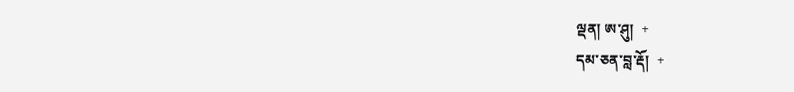ལྡན། ཨ་ཤུ།  +
དམ་ཅན་བླ་རྡོ།  +